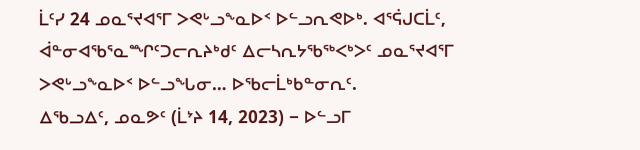ᒫᑦᓯ 24 ᓄᓇᕐᔪᐊᕐᒥ ᐳᕙᒡᓗᖕᓇᐅᑉ ᐅᓪᓗᕆᕙᐅᒃ. ᐊᕐᕌᒍᑕᒫᑦ, ᐋᓐᓂᐊᖃᕐᓇᙱᑦᑐᓕᕆᔨᒃᑯᑦ ᐃᓕᓴᕆᔭᖃᖅᐸᒃᐳᑦ ᓄᓇᕐᔪᐊᕐᒥ ᐳᕙᒡᓗᖕᓇᐅᑉ ᐅᓪᓗᖓᓂ… ᐅᖃᓕᒫᒃᑲᓐᓂᕆᑦ.
ᐃᖃᓗᐃᑦ, ᓄᓇᕗᑦ (ᒫᔾᔨ 14, 2023) − ᐅᓪᓗᒥ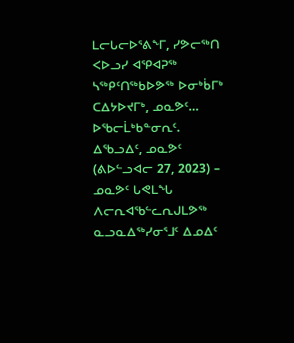ᒪᓕᒐᓕᐅᕐᕕᖕᒥ, ᓯᕗᓕᖅᑎ ᐸᐅᓗᓯ ᐊᕿᐊᕈᖅ ᓴᖅᑭᑦᑎᖅᑲᐅᕗᖅ ᐅᓂᒃᑳᒥᒃ ᑕᐃᔭᐅᔪᒥᒃ, ᓄᓇᕗᑦ… ᐅᖃᓕᒫᒃᑲᓐᓂᕆᑦ.
ᐃᖃᓗᐃᑦ, ᓄᓇᕗᑦ (ᕕᐅᓪᓗᐊᓕ 27, 2023) – ᓄᓇᕗᑦ ᒐᕙᒪᖓ ᐱᓕᕆᐊᖃᓪᓚᕆᒍᒪᕗᖅ ᓇᓗᓇᐃᖅᓯᓂᕐᒧᑦ ᐃᓄᐃᑦ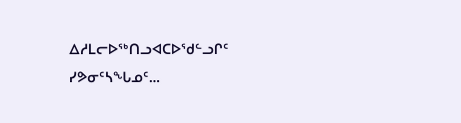ᐃᓱᒪᓕᐅᖅᑎᓗᐊᑕᐅᖁᓪᓗᒋᑦ ᓯᕗᓂᑦᓴᖓᓄᑦ…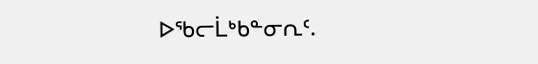ᐅᖃᓕᒫᒃᑲᓐᓂᕆᑦ.